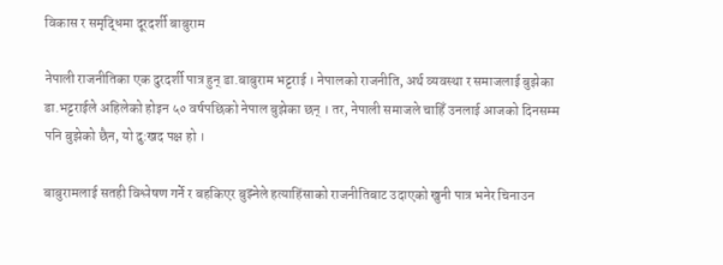विकास र समृद्धिमा दूरदर्शी बाबुराम

नेपाली राजनीतिका एक दुरदर्शी पात्र हुन् डा.बाबुराम भट्टराई । नेपालको राजनीति, अर्थ व्यवस्था र समाजलाई बुझेका डा.भट्टराईले अहिलेको होइन ५० वर्षपछिको नेपाल बुझेका छन् । तर, नेपाली समाजले चाहिँ उनलाई आजको दिनसम्म पनि बुझेको छैन, यो दु:खद पक्ष हो ।

बाबुरामलाई सतही विश्लेषण गर्ने र बहकिएर बुझ्नेले हत्याहिंसाको राजनीतिबाट उदाएको खुनी पात्र भनेर चिनाउन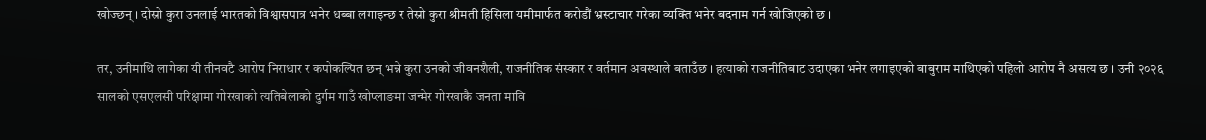खोज्छन् । दोस्रो कुरा उनलाई भारतको विश्वासपात्र भनेर धब्बा लगाइन्छ र तेस्रो कुरा श्रीमती हिसिला यमीमार्फत करोडौं भ्रस्टाचार गरेका व्यक्ति भनेर बदनाम गर्न खोजिएको छ ।

तर, उनीमाथि लागेका यी तीनवटै आरोप निराधार र कपोकल्पित छन् भन्ने कुरा उनको जीवनशैली, राजनीतिक संस्कार र वर्तमान अवस्थाले बताउँछ । हत्याको राजनीतिबाट उदाएका भनेर लगाइएको बाबुराम माथिएको पहिलो आरोप नै असत्य छ । उनी २०२६ सालको एसएलसी परिक्षामा गोरखाको त्यतिबेलाको दुर्गम गाउँ खोप्लाङमा जन्मेर गोरखाकै जनता मावि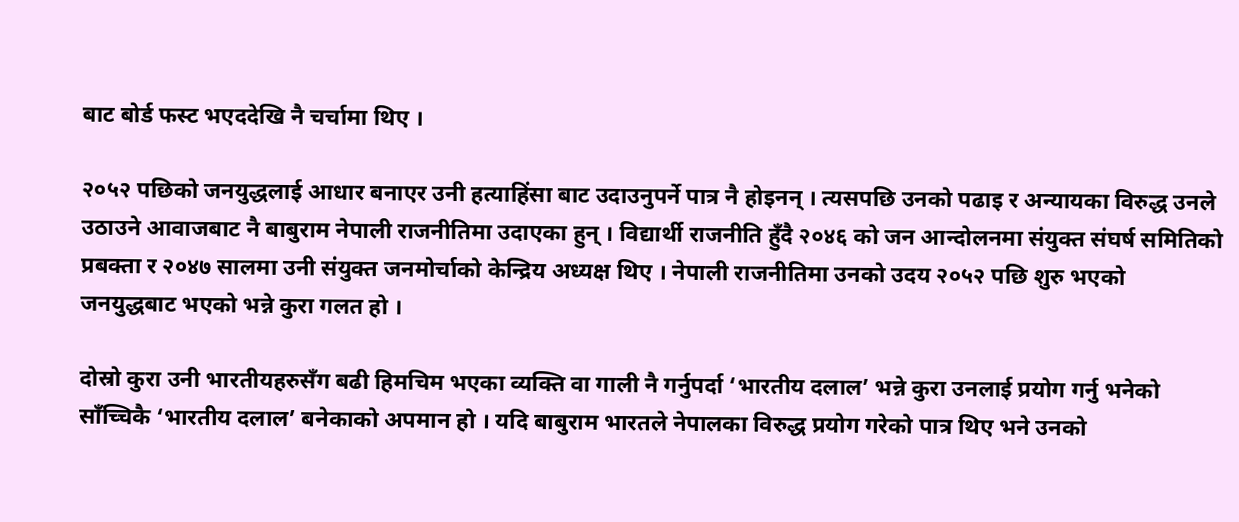बाट बोर्ड फस्ट भएददेखि नै चर्चामा थिए ।

२०५२ पछिको जनयुद्धलाई आधार बनाएर उनी हत्याहिंसा बाट उदाउनुपर्ने पात्र नै होइनन् । त्यसपछि उनको पढाइ र अन्यायका विरुद्ध उनले उठाउने आवाजबाट नै बाबुराम नेपाली राजनीतिमा उदाएका हुन् । विद्यार्थी राजनीति हुँदै २०४६ को जन आन्दोलनमा संयुक्त संघर्ष समितिको प्रबक्ता र २०४७ सालमा उनी संयुक्त जनमोर्चाको केन्द्रिय अध्यक्ष थिए । नेपाली राजनीतिमा उनको उदय २०५२ पछि शुरु भएको जनयुद्धबाट भएको भन्ने कुरा गलत हो ।

दोस्रो कुरा उनी भारतीयहरुसँग बढी हिमचिम भएका व्यक्ति वा गाली नै गर्नुपर्दा ‘भारतीय दलाल’ भन्ने कुरा उनलाई प्रयोग गर्नु भनेको साँच्चिकै ‘भारतीय दलाल’ बनेकाको अपमान हो । यदि बाबुराम भारतले नेपालका विरुद्ध प्रयोग गरेको पात्र थिए भने उनको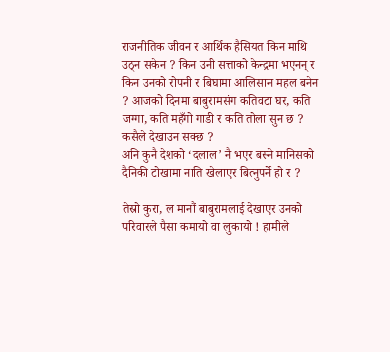राजनीतिक जीवन र आर्थिक हैसियत किन माथि उठ्न सकेन ? किन उनी सत्ताको केन्द्रमा भएनन् र किन उनको रोपनी र बिघामा आलिसान महल बनेन ? आजको दिनमा बाबुरामसंग कतिवटा घर, कति जग्गा, कति महँगो गाडी र कति तोला सुन छ ? कसैले देखाउन सक्छ ?
अनि कुनै देशको ‘दलाल’ नै भएर बस्ने मानिसको दैनिकी टोखामा नाति खेलाएर बित्नुपर्ने हो र ?

तेस्रो कुरा, ल मानौं बाबुरामलाई देखाएर उनको परिवारले पैसा कमायो वा लुकायो ! हामीले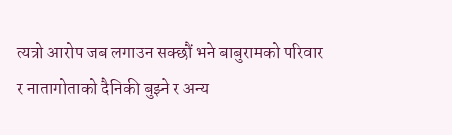त्यत्रो आरोप जब लगाउन सक्छौं भने बाबुरामको परिवार र नातागोताको दैनिकी बुझ्ने र अन्य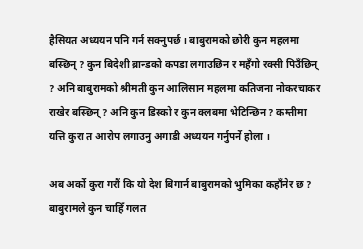हैसियत अध्ययन पनि गर्न सक्नुपर्छ । बाबुरामको छोरी कुन महलमा बस्छिन् ? कुन बिदेशी ब्रान्डको कपडा लगाउछिन र महँगो रक्सी पिउँछिन् ? अनि बाबुरामको श्रीमती कुन आलिसान महलमा कतिजना नोकरचाकर राखेर बस्छिन् ? अनि कुन डिस्को र कुन क्लबमा भेटिन्छिन ? कम्तीमा यत्ति कुरा त आरोप लगाउनु अगाडी अध्ययन गर्नुपर्ने होला ।

अब अर्को कुरा गरौं कि यो देश बिगार्न बाबुरामको भुमिका कहाँनेर छ ? बाबुरामले कुन चाहिँ गलत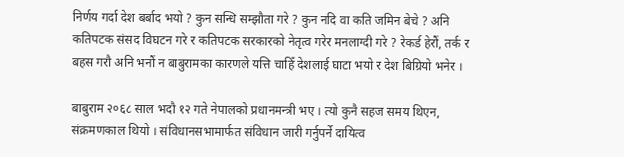निर्णय गर्दा देश बर्बाद भयो ? कुन सन्धि सम्झौता गरे ? कुन नदि वा कति जमिन बेचे ? अनि कतिपटक संसद विघटन गरे र कतिपटक सरकारको नेतृत्व गरेर मनलाग्दी गरे ? रेकर्ड हेरौं, तर्क र बहस गरौ अनि भनौं न बाबुरामका कारणले यत्ति चाहिँ देशलाई घाटा भयो र देश बिग्रियो भनेर ।

बाबुराम २०६८ साल भदौ १२ गते नेपालको प्रधानमन्त्री भए । त्यो कुनै सहज समय थिएन, संक्रमणकाल थियो । संविधानसभामार्फत संविधान जारी गर्नुपर्ने दायित्व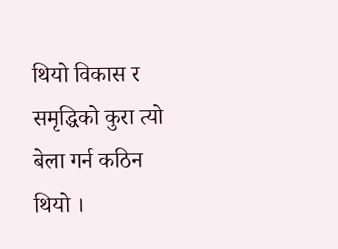थियो विकास र समृद्धिको कुरा त्यो बेला गर्न कठिन थियो ।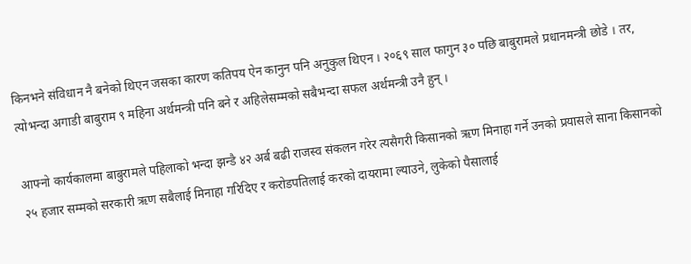किनभने संविधान नै बनेको थिएन जसका कारण कतिपय ऐन कानुन पनि अनुकुल थिएन । २०६९ साल फागुन ३० पछि बाबुरामले प्रधानमन्त्री छोडे । तर, त्योभन्दा अगाडी बाबुराम ९ महिना अर्थमन्त्री पनि बने र अहिलेसम्मको सबैभन्दा सफल अर्थमन्त्री उनै हुन् ।

आफ्नो कार्यकालमा बाबुरामले पहिलाको भन्दा झन्डै ४२ अर्ब बढी राजस्व संकलन गरेर त्यसैगरी किसानको ऋण मिनाहा गर्ने उनको प्रयासले साना किसानको २५ हजार सम्मको सरकारी ऋण सबैलाई मिनाहा गरिदिए र करोडपतिलाई करको दायरामा ल्याउने, लुकेको पैसालाई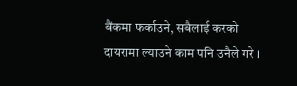बैंकमा फर्काउने, सबैलाई करको दायरामा ल्याउने काम पनि उनैले गरे ।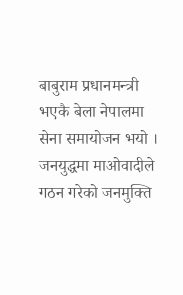बाबुराम प्रधानमन्त्री भएकै बेला नेपालमा सेना समायोजन भयो । जनयुद्धमा माओवादीले गठन गरेको जनमुक्ति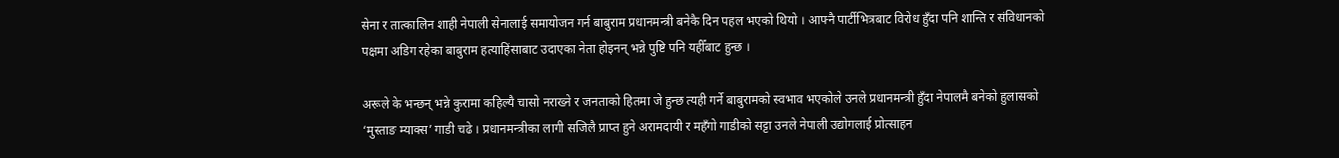सेना र तात्कालिन शाही नेपाली सेनालाई समायोजन गर्न बाबुराम प्रधानमन्त्री बनेकै दिन पहल भएको थियो । आफ्नै पार्टीभित्रबाट विरोध हुँदा पनि शान्ति र संविधानको पक्षमा अडिग रहेका बाबुराम हत्याहिंसाबाट उदाएका नेता होइनन् भन्ने पुष्टि पनि यहीँबाट हुन्छ ।

अरूले के भन्छन् भन्ने कुरामा कहिल्यै चासो नराख्ने र जनताको हितमा जे हुन्छ त्यही गर्ने बाबुरामको स्वभाव भएकोले उनले प्रधानमन्त्री हुँदा नेपालमै बनेको हुलासको ‘मुस्ताङ म्याक्स’ गाडी चढे । प्रधानमन्त्रीका लागी सजिलै प्राप्त हुने अरामदायी र महँगो गाडीको सट्टा उनले नेपाली उद्योगलाई प्रोत्साहन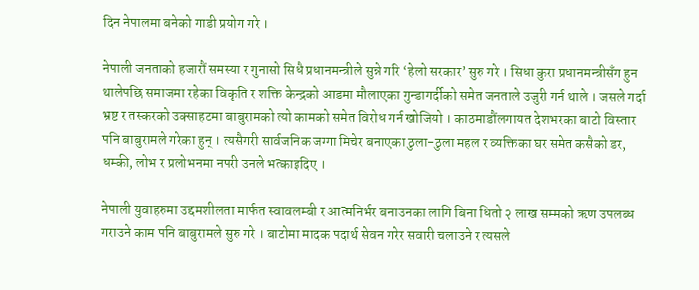दिन नेपालमा बनेको गाडी प्रयोग गरे ।

नेपाली जनताको हजारौं समस्या र गुनासो सिधै प्रधानमन्त्रीले सुन्ने गरि ‘हेलो सरकार’ सुरु गरे । सिधा कुरा प्रधानमन्त्रीसँग हुन थालेपछि समाजमा रहेका विकृति र शक्ति केन्द्रको आडमा मौलाएका गुन्डागर्दीको समेत जनताले उजुरी गर्न थाले । जसले गर्दा भ्रष्ट र तस्करको उक्साहटमा बाबुरामको त्यो कामको समेत विरोध गर्न खोजियो । काठमाडौंलगायत देशभरका बाटो विस्तार पनि बाबुरामले गरेका हुन् । त्यसैगरी सार्वजनिक जग्गा मिचेर बनाएका ठुला-ठुला महल र व्यक्तिका घर समेत कसैको डर, धम्की, लोभ र प्रलोभनमा नपरी उनले भत्काइदिए ।

नेपाली युवाहरुमा उद्दमशीलता मार्फत स्वावलम्बी र आत्मनिर्भर बनाउनका लागि बिना धितो २ लाख सम्मको ऋण उपलब्ध गराउने काम पनि बाबुरामले सुरु गरे । बाटोमा मादक पदार्थ सेवन गरेर सवारी चलाउने र त्यसले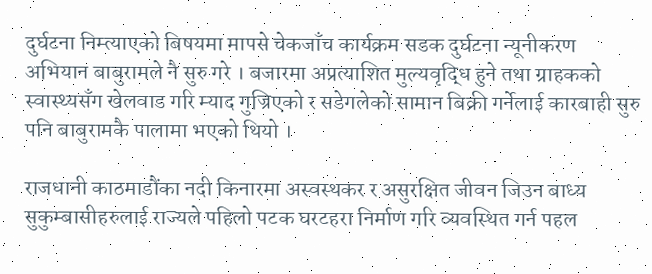दुर्घटना निम्त्याएको बिषयमा मापसे चेकजाँच कार्यक्रम सडक दुर्घटना न्यूनीकरण अभियान बाबुरामले नै सुरु गरे । बजारमा अप्रत्याशित मुल्यवृद्धि हुने तथा ग्राहकको स्वास्थ्यसँग खेलवाड गरि म्याद गुज्रिएको र सडेगलेको सामान बिक्री गर्नेलाई कारबाही सुरु पनि बाबुरामकै पालामा भएको थियो ।

राजधानी काठमाडौंका नदी किनारमा अस्वस्थकर र असुरक्षित जीवन जिउन बाध्य सुकुम्बासीहरुलाई राज्यले पहिलो पटक घरटहरा निर्माण गरि व्यवस्थित गर्न पहल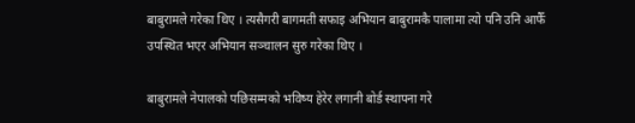बाबुरामले गरेका थिए । त्यसैगरी बागमती सफाइ अभियान बाबुरामकै पालामा त्यो पनि उनि आफैँ उपस्थित भएर अभियान सञ्चालन सुरु गरेका थिए ।

बाबुरामले नेपालको पछिसम्मको भविष्य हेरेर लगानी बोर्ड स्थापना गरे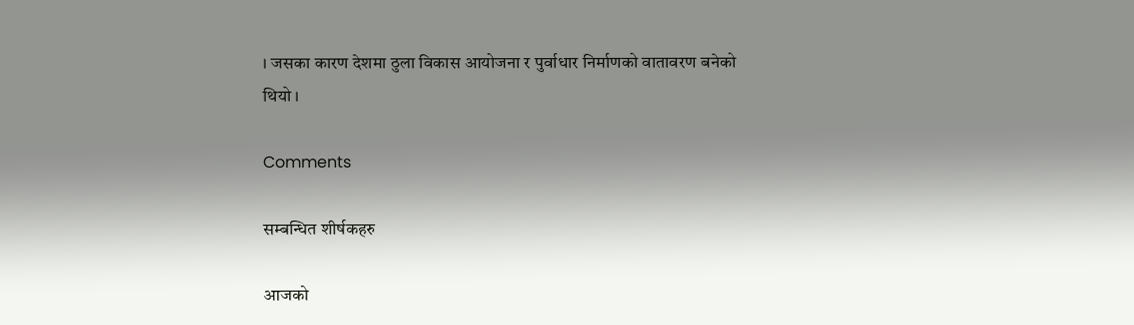। जसका कारण देशमा ठुला विकास आयोजना र पुर्वाधार निर्माणको वातावरण बनेको थियो ।

Comments

सम्बन्धित शीर्षकहरु

आजको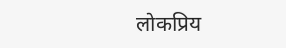लोकप्रिय